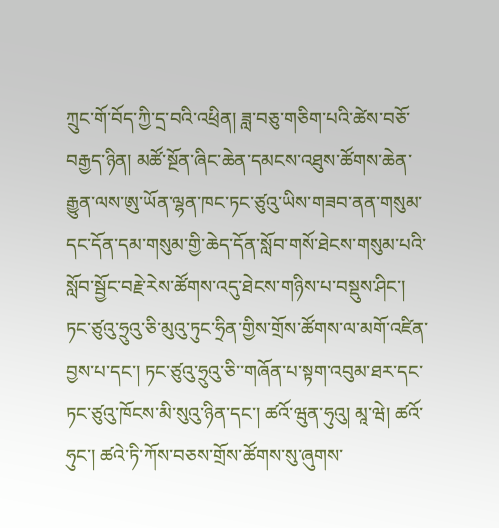ཀྲུང་གོ་བོད་ཀྱི་དྲ་བའི་འཕྲིན། ཟླ་བཅུ་གཅིག་པའི་ཚེས་བཅོ་བརྒྱད་ཉིན། མཚོ་སྔོན་ཞིང་ཆེན་དམངས་འཐུས་ཚོགས་ཆེན་རྒྱུན་ལས་ཨུ་ཡོན་ལྷན་ཁང་ཏང་ཙུའུ་ཡིས་གཟབ་ནན་གསུམ་དང་དོན་དམ་གསུམ་གྱི་ཆེད་དོན་སློབ་གསོ་ཐེངས་གསུམ་པའི་སློབ་སྦྱོང་བརྗེ་རེས་ཚོགས་འདུ་ཐེངས་གཉིས་པ་བསྡུས་ཤིང་། ཏང་ཙུའུ་ཧྲུའུ་ཅི་མུའུ་ཏུང་ཧྲིན་གྱིས་གྲོས་ཚོགས་ལ་མགོ་འཛིན་བྱས་པ་དང་། ཏང་ཙུའུ་ཧྲུའུ་ཅི་་གཞོན་པ་སྟག་འབུམ་ཐར་དང་ཏང་ཙུའུ་ཁོངས་མི་སུའུ་ཉིན་དང་། ཚའོ་ཝུན་ཧུའུ། མཱ་ཝེ། ཚའོ་ཧུང་། ཚའེ་ཏི་ཀོས་བཅས་གྲོས་ཚོགས་སུ་ཞུགས་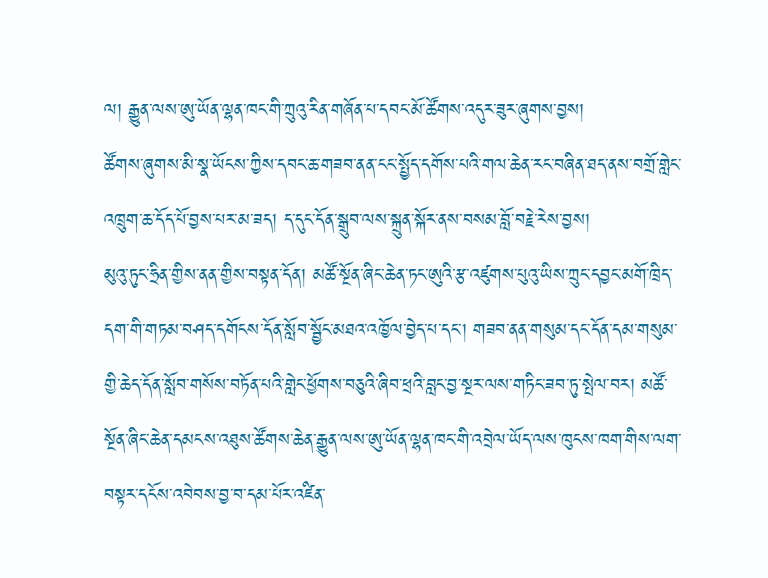ལ། རྒྱུན་ལས་ཨུ་ཡོན་ལྷན་ཁང་གི་ཀྲུའུ་རིན་གཞོན་པ་དབང་མོ་ཚོགས་འདུར་ཟུར་ཞུགས་བྱས།
ཚོགས་ཞུགས་མི་སྣ་ཡོངས་ཀྱིས་དབང་ཆ་གཟབ་ནན་ངང་སྤྱོད་དགོས་པའི་གལ་ཆེན་རང་བཞིན་ཐད་ནས་བགྲོ་གླེང་འཁྲུག་ཆ་དོད་པོ་བྱས་པར་མ་ཟད། ད་དུང་དོན་སྒྲུབ་ལས་སྐྲུན་སྐོར་ནས་བསམ་བློ་བརྗེ་རེས་བྱས།
མུའུ་ཏུང་ཧྲིན་གྱིས་ནན་གྱིས་བསྟན་དོན། མཚོ་སྔོན་ཞིང་ཆེན་ཏང་ཨུའི་རྩ་འཛུགས་པུའུ་ཡིས་ཀྲུང་དབྱང་མགོ་ཁྲིད་དག་གི་གཏམ་བཤད་དགོངས་དོན་སློབ་སྦྱོང་མཐའ་འཁྱོལ་བྱེད་པ་དང་། གཟབ་ནན་གསུམ་དང་དོན་དམ་གསུམ་གྱི་ཆེད་དོན་སློབ་གསོས་བཏོན་པའི་གླེང་ཕྱོགས་བཅུའི་ཞིབ་ཕྲའི་བླང་བྱ་སྔར་ལས་གཏིང་ཟབ་ཏུ་སྤེལ་བར། མཚོ་སྔོན་ཞིང་ཆེན་དམངས་འཐུས་ཚོགས་ཆེན་རྒྱུན་ལས་ཨུ་ཡོན་ལྷན་ཁང་གི་འབྲེལ་ཡོད་ལས་ཁུངས་ཁག་གིས་ལག་བསྟར་དངོས་འབེབས་བྱ་བ་དམ་པོར་འཛིན་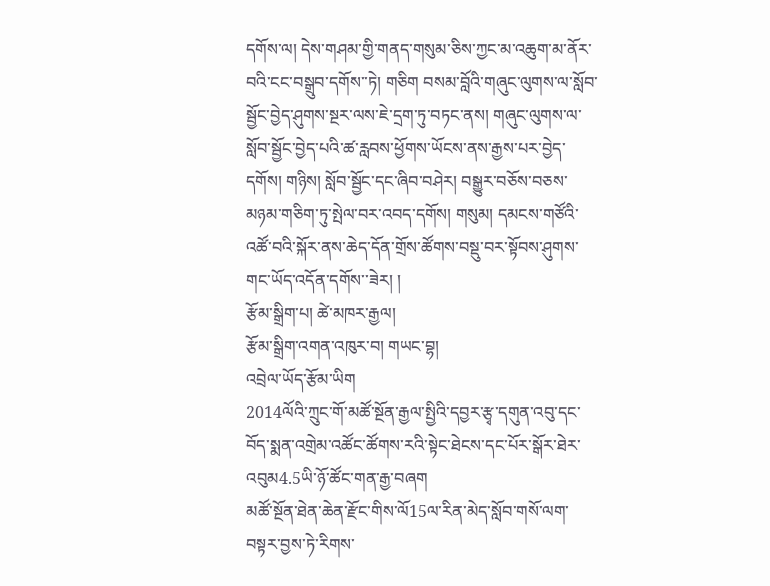དགོས་ལ། དེས་གཤམ་གྱི་གནད་གསུམ་ཅིས་ཀྱང་མ་འཆུག་མ་ནོར་བའི་ངང་བསྒྲུབ་དགོས་་ཏེ། གཅིག བསམ་བློའི་གཞུང་ལུགས་ལ་སློབ་སྦྱོང་བྱེད་ཤུགས་སྔར་ལས་ཇེ་དྲག་ཏུ་བཏང་ནས། གཞུང་ལུགས་ལ་སློབ་སྦྱོང་བྱེད་པའི་ཚ་རླབས་ཕྱོགས་ཡོངས་ནས་རྒྱས་པར་བྱེད་དགོས། གཉིས། སློབ་སྦྱོང་དང་ཞིབ་བཤེར། བསྒྱུར་བཅོས་བཅས་མཉམ་གཅིག་ཏུ་སྤེལ་བར་འབད་དགོས། གསུམ། དམངས་གཙོའི་འཚོ་བའི་སྐོར་ནས་ཆེད་དོན་གྲོས་ཚོགས་བསྡུ་བར་སྟོབས་ཤུགས་གང་ཡོད་འདོན་དགོས་་ཟེར། །
རྩོམ་སྒྲིག་པ། ཚེ་མཁར་རྒྱལ།
རྩོམ་སྒྲིག་འགན་འཁུར་བ། གཡང་བྷ།
འབྲེལ་ཡོད་རྩོམ་ཡིག
2014ལོའི་ཀྲུང་གོ་མཚོ་སྔོན་རྒྱལ་སྤྱིའི་དབྱར་རྩྭ་དགུན་འབུ་དང་བོད་སྨན་འགྲེམ་འཚོང་ཚོགས་རའི་སྟེང་ཐེངས་དང་པོར་སྒོར་ཐེར་འབུམ4.5ཡི་ཉོ་ཚོང་གན་རྒྱ་བཞག
མཚོ་སྔོན་ཐེན་ཆེན་རྫོང་གིས་ལོ15ལ་རིན་མེད་སློབ་གསོ་ལག་བསྟར་བྱས་ཏེ་རིགས་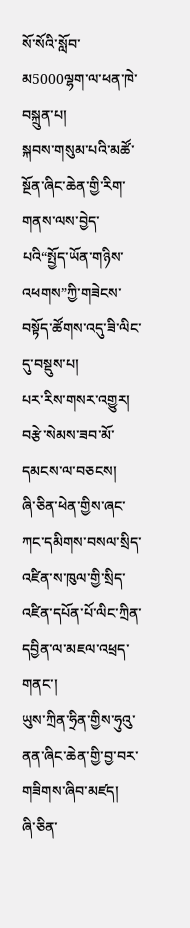སོ་སོའི་སློབ་མ5000ལྷག་ལ་ཕན་ཁེ་བསྐྲུན་པ།
སྐབས་གསུམ་པའི་མཚོ་སྔོན་ཞིང་ཆེན་གྱི་རིག་གནས་ལས་བྱེད་པའི“སྤྱོད་ཡོན་གཉིས་འཕགས”ཀྱི་གཟེངས་བསྟོད་ཚོགས་འདུ་ཟི་ལིང་དུ་བསྡུས་པ།
པར་རིས་གསར་འགྱུར།
བརྩེ་སེམས་ཟབ་མོ་དམངས་ལ་བཅངས།
ཞི་ཅིན་ཕེན་གྱིས་ཞང་ཀང་དམིགས་བསལ་སྲིད་འཛིན་ས་ཁུལ་གྱི་སྲིད་འཛིན་དཔོན་པོ་ལིང་ཀྲིན་དབྱིན་ལ་མཇལ་འཕྲད་གནང་།
ཡུས་ཀྲིན་ཧྲིན་གྱིས་ཧུའུ་ནན་ཞིང་ཆེན་གྱི་བྱ་བར་གཟིགས་ཞིབ་མཛད།
ཞི་ཅིན་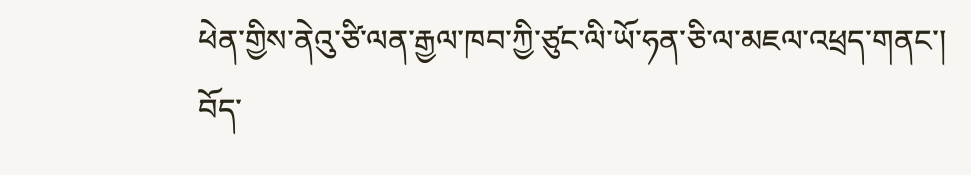ཕེན་གྱིས་ནེའུ་ཙི་ལན་རྒྱལ་ཁབ་ཀྱི་ཙུང་ལི་ཡོ་ཧན་ཅི་ལ་མཇལ་འཕྲད་གནང་།
བོད་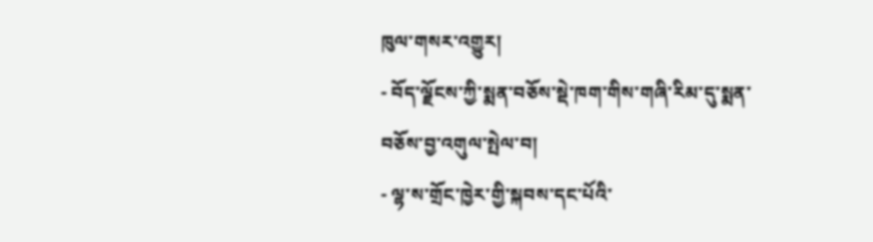ཁུལ་གསར་འགྱུར།
- བོད་ལྗོངས་ཀྱི་སྨན་བཅོས་སྡེ་ཁག་གིས་གཞི་རིམ་དུ་སྨན་བཅོས་བྱ་འགུལ་སྤེལ་བ།
- ལྷ་ས་གྲོང་ཁྱེར་གྱི་སྐབས་དང་པོའི་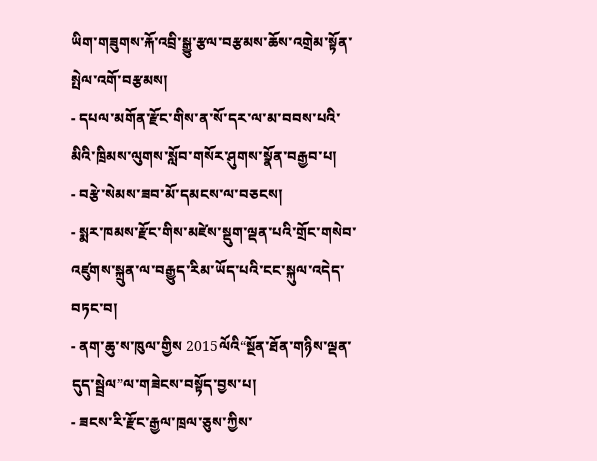ཡིག་གཟུགས་རྐོ་འབྲི་སྒྱུ་རྩལ་བརྩམས་ཆོས་འགྲེམ་སྟོན་སྤེལ་འགོ་བརྩམས།
- དཔལ་མགོན་རྫོང་གིས་ན་སོ་དར་ལ་མ་བབས་པའི་མིའི་ཁྲིམས་ལུགས་སློབ་གསོར་ཤུགས་སྣོན་བརྒྱབ་པ།
- བརྩེ་སེམས་ཟབ་མོ་དམངས་ལ་བཅངས།
- སྨར་ཁམས་རྫོང་གིས་མཛེས་སྡུག་ལྡན་པའི་གྲོང་གསེབ་འཛུགས་སྐྲུན་ལ་བརྒྱུད་རིམ་ཡོད་པའི་ངང་སྐུལ་འདེད་བཏང་བ།
- ནག་ཆུ་ས་ཁུལ་གྱིས 2015ལོའི“སྔོན་ཐོན་གཉིས་ལྡན་དུད་སྦྲེལ”ལ་གཟེངས་བསྟོད་བྱས་པ།
- ཟངས་རི་རྫོང་རྒྱལ་ཁྲལ་ཅུས་ཀྱིས་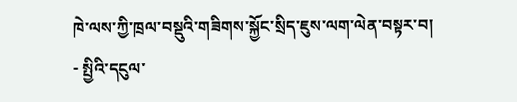ཁེ་ལས་ཀྱི་ཁྲལ་བསྡུའི་གཟིགས་སྐྱོང་སྲིད་ཇུས་ལག་ལེན་བསྟར་བ།
- སྤྱིའི་དངུལ་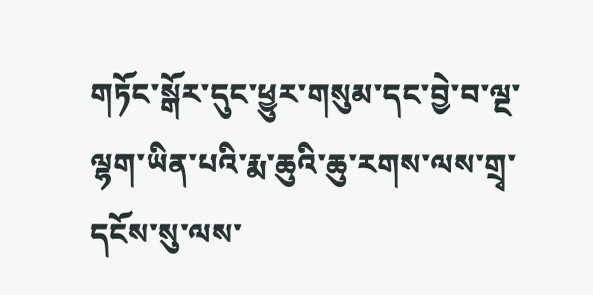གཏོང་སྒོར་དུང་ཕྱུར་གསུམ་དང་བྱེ་བ་ལྔ་ལྷག་ཡིན་པའི་རྨ་ཆུའི་ཆུ་རགས་ལས་གྲྭ་དངོས་སུ་ལས་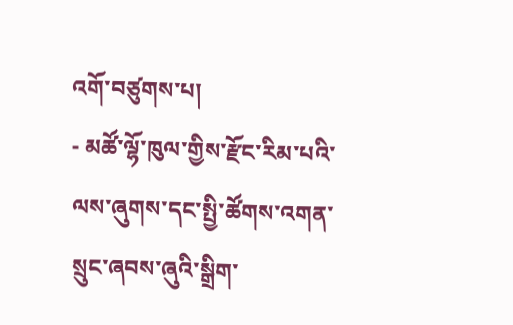འགོ་བཙུགས་པ།
- མཚོ་ལྷོ་ཁུལ་གྱིས་རྫོང་རིམ་པའི་ལས་ཞུགས་དང་སྤྱི་ཚོགས་འགན་སྲུང་ཞབས་ཞུའི་སྒྲིག་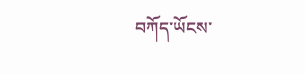བཀོད་ཡོངས་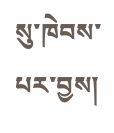སུ་ཁེབས་པར་བྱས།